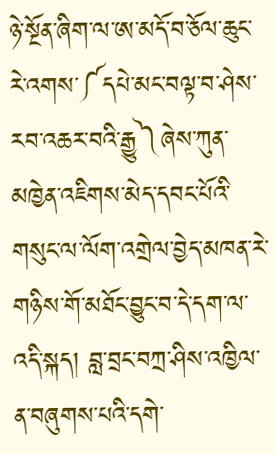ཉེ་སྔོན་ཞིག་ལ་ཨ་མདོ་བ་ཅོལ་ཆུང་རེ་འགས་༼དཔེ་མང་བལྟ་བ་ཤེས་རབ་འཆར་བའི་རྒྱུ༽ཞེས་ཀུན་མཁྱེན་འཇིགས་མེད་དབང་པོའི་གསུང་ལ་ལོག་འགྲེལ་བྱེད་མཁན་རེ་གཉིས་གོ་མཐོང་བྱུང་བ་དེ་དག་ལ་འདི་སྐད། བླ་བྲང་བཀྲ་ཤིས་འཁྱིལ་ན་བཞུགས་པའི་དགེ་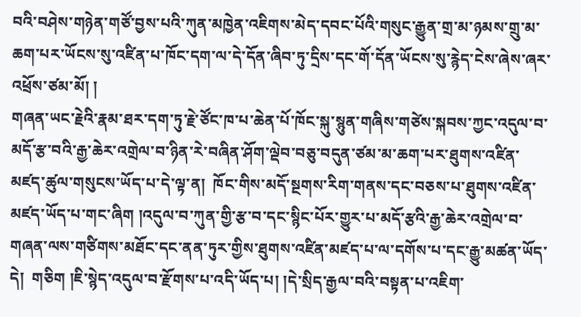བའི་བཤེས་གཉེན་གཙོ་བྱས་པའི་ཀུན་མཁྱེན་འཇིགས་མེད་དབང་པོའི་གསུང་རྒྱུན་གྲ་མ་ཉམས་གྲུ་མ་ཆག་པར་ཡོངས་སུ་འཛིན་པ་ཁོང་དག་ལ་དེ་དོན་ཞིབ་ཏུ་དྲིས་དང་གོ་དོན་ཡོངས་སུ་རྙེད་ངེས་ཞེས་ཞར་འཕྲོས་ཙམ་མོ། །
གཞན་ཡང་རྗེའི་རྣམ་ཐར་དག་ཏུ་རྗེ་ཙོང་ཁ་པ་ཆེན་པོ་ཁོང་སྐུ་སྙུན་གཞིས་གཙེས་སྐབས་ཀྱང་འདུལ་བ་མདོ་རྩ་བའི་རྒྱ་ཆེར་འགྲེལ་བ་ཉིན་རེ་བཞིན་ཤོག་ལྡེབ་བཅུ་བདུན་ཙམ་མ་ཆག་པར་ཐུགས་འཛིན་མཛད་ཚུལ་གསུངས་ཡོད་པ་དེ་ལྟ་ན།  ཁོང་གིས་མདོ་སྔགས་རིག་གནས་དང་བཅས་པ་ཐུགས་འཛིན་མཛད་ཡོད་པ་གང་ཞིག །འདུལ་བ་ཀུན་གྱི་རྩ་བ་དང་སྙིང་པོར་གྱུར་པ་མདོ་རྩའི་རྒྱ་ཆེར་འགྲེལ་བ་གཞན་ལས་གཙིགས་མཐོང་དང་ནན་ཏུར་གྱིས་ཐུགས་འཛིན་མཛད་པ་ལ་དགོས་པ་དང་རྒྱུ་མཚན་ཡོད་དེ།  གཅིག །ཇི་སྙེད་འདུལ་བ་རྫོགས་པ་འདི་ཡོད་པ། །དེ་སྲིད་རྒྱལ་བའི་བསྟན་པ་འཇིག་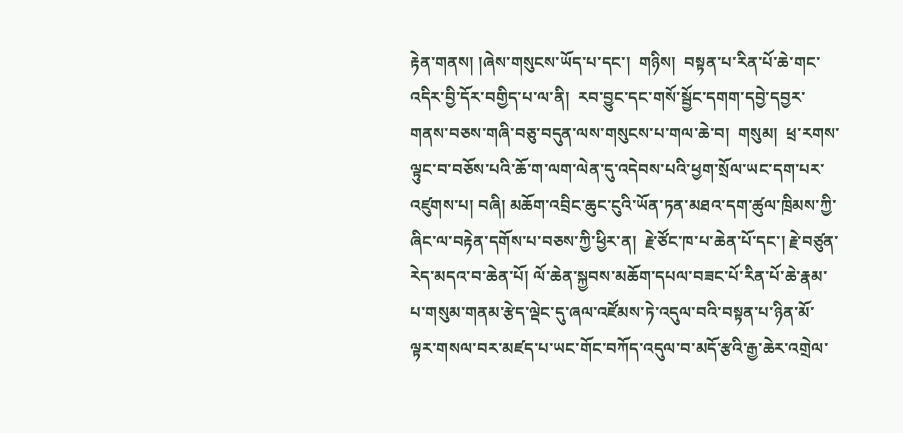རྟེན་གནས། །ཞེས་གསུངས་ཡོད་པ་དང་།  གཉིས།  བསྟན་པ་རིན་པོ་ཆེ་གང་འདིར་བྱི་དོར་བགྱིད་པ་ལ་ནི།  རབ་བྱུང་དང་གསོ་སྦྱོང་དགག་དབྱེ་དབྱར་གནས་བཅས་གཞི་བཅུ་བདུན་ལས་གསུངས་པ་གལ་ཆེ་བ།  གསུམ།  ཕྲ་རགས་ལྟུང་བ་བཅོས་པའི་ཆོ་ག་ལག་ལེན་དུ་འདེབས་པའི་ཕྱག་སྲོལ་ཡང་དག་པར་འཛུགས་པ། བཞི། མཆོག་འབྲིང་ཆུང་ངུའི་ཡོན་ཏན་མཐའ་དག་ཚུལ་ཁྲིམས་ཀྱི་ཞིང་ལ་བརྟེན་དགོས་པ་བཅས་ཀྱི་ཕྱིར་ན།  རྗེ་ཙོང་ཁ་པ་ཆེན་པོ་དང་། རྗེ་བཙུན་རེད་མདའ་བ་ཆེན་པོ། ལོ་ཆེན་སྐྱབས་མཆོག་དཔལ་བཟང་པོ་རིན་པོ་ཆེ་རྣམ་པ་གསུམ་གནམ་རྩེད་ལྡེང་དུ་ཞལ་འཛོམས་ཏེ་འདུལ་བའི་བསྟན་པ་ཉིན་མོ་ལྟར་གསལ་བར་མཛད་པ་ཡང་གོང་བཀོད་འདུལ་བ་མདོ་རྩའི་རྒྱ་ཆེར་འགྲེལ་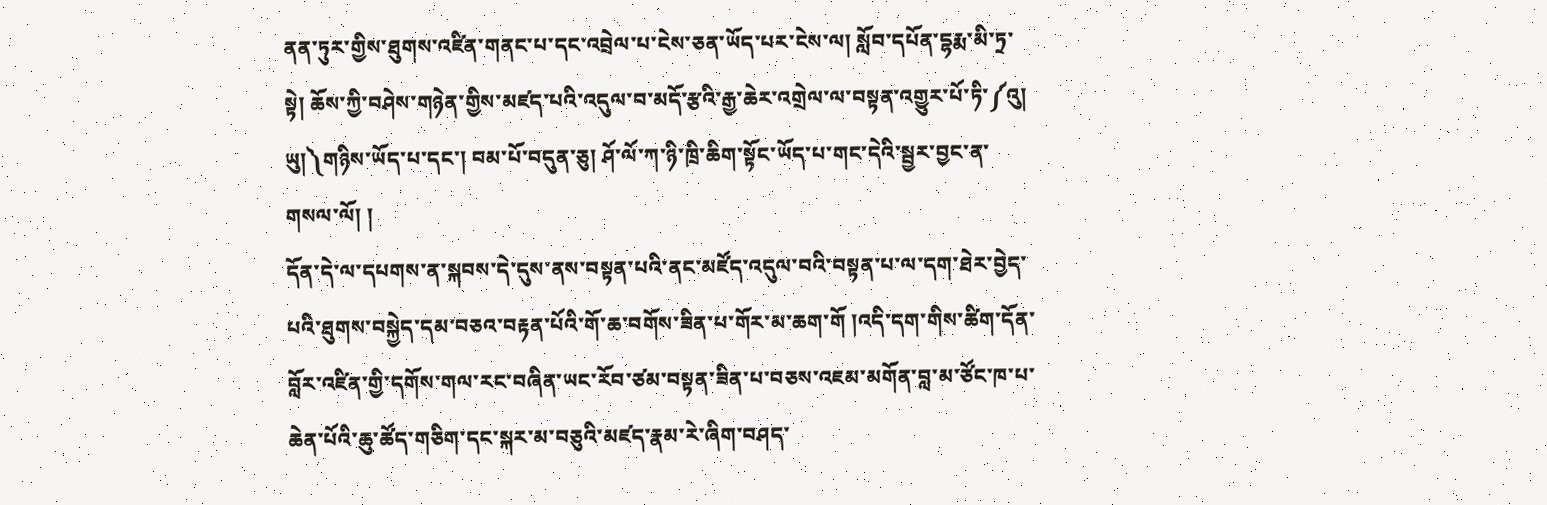ནན་ཏུར་གྱིས་ཐུགས་འཛིན་གནང་པ་དང་འབྲེལ་པ་ངེས་ཅན་ཡོད་པར་ངེས་ལ། སློབ་དཔོན་དྷརྨ་མི་ཏྲ་སྟེ། ཆོས་ཀྱི་བཤེས་གཉེན་གྱིས་མཛད་པའི་འདུལ་བ་མདོ་རྩའི་རྒྱ་ཆེར་འགྲེལ་ལ་བསྟན་འགྱུར་པོ་ཏི་༼འུ། ཡུ།༽གཉིས་ཡོད་པ་དང་། བམ་པོ་བདུན་ཅུ། ཤོ་ལོ་ཀ་ཉི་ཁྲི་ཆིག་སྟོང་ཡོད་པ་གང་དེའི་སྦྱར་བྱང་ན་གསལ་ལོ། །
དོན་དེ་ལ་དཔགས་ན་སྐབས་དེ་དུས་ནས་བསྟན་པའི་ནང་མཛོད་འདུལ་བའི་བསྟན་པ་ལ་དག་ཐེར་བྱེད་པའི་ཐུགས་བསྐྱེད་དམ་བཅའ་བརྟན་པོའི་གོ་ཆ་བགོས་ཟིན་པ་གོར་མ་ཆག་གོ །འདི་དག་གིས་ཚིག་དོན་བློར་འཛིན་གྱི་དགོས་གལ་རང་བཞིན་ཡང་རོབ་ཙམ་བསྟན་ཟིན་པ་བཅས་འཇམ་མགོན་བླ་མ་ཙོང་ཁ་པ་ཆེན་པོའི་ཆུ་ཚོད་གཅིག་དང་སྐར་མ་བཅུའི་མཛད་རྣམ་རེ་ཞིག་བཤད་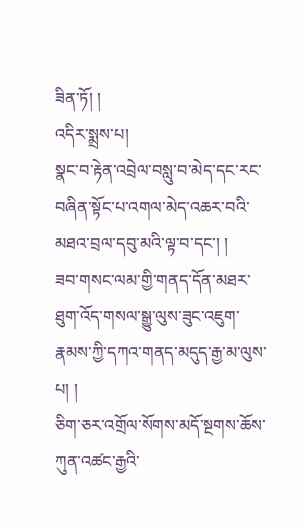ཟིན་ཏོ། །
འདིར་སྨྲས་པ།
སྣང་བ་རྟེན་འབྲེལ་བསླུ་བ་མེད་དང་རང་བཞིན་སྟོང་པ་འགལ་མེད་འཆར་བའི་མཐའ་བྲལ་དབུ་མའི་ལྟ་བ་དང་། །
ཟབ་གསང་ལམ་གྱི་གནད་དོན་མཐར་ཐུག་འོད་གསལ་སྒྱུ་ལུས་ཟུང་འཇུག་རྣམས་ཀྱི་དཀའ་གནད་མདུད་རྒྱ་མ་ལུས་པ། །
ཅིག་ཅར་འགྲོལ་སོགས་མདོ་སྔགས་ཆོས་ཀུན་འཚང་རྒྱའི་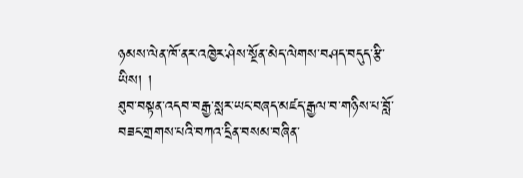ཉམས་ལེན་ཁོ་ནར་འཁྱེར་ཤེས་སྔོན་མེད་ལེགས་བཤད་བདུད་རྩི་ཡིས། །
ཐུབ་བསྟན་འདབ་བརྒྱ་སླར་ཡང་བཞད་མཛད་རྒྱལ་བ་གཉིས་པ་བློ་བཟང་གྲགས་པའི་བཀའ་དྲིན་བསམ་བཞིན་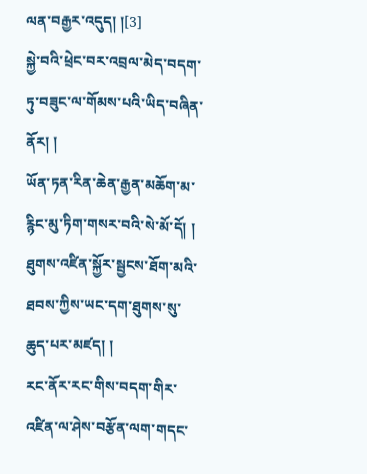ལན་བརྒྱར་འདུད། །[3]
སྐྱེ་བའི་ཕྲེང་བར་འབྲལ་མེད་བདག་ཏུ་བཟུང་ལ་གོམས་པའི་ཡིད་བཞིན་ནོར། །
ཡོན་ཏན་རིན་ཆེན་རྒྱན་མཆོག་མ་རྙིང་མུ་ཏིག་གསར་བའི་སེ་མོ་དོ། །
ཐུགས་འཛིན་སྐྱོར་སྦྱངས་ཐོག་མའི་ཐབས་ཀྱིས་ཡང་དག་ཐུགས་སུ་ཆུད་པར་མཛད། །
རང་ནོར་རང་གིས་བདག་གིར་འཛིན་ལ་ཤེས་བརྩོན་ལག་གདང་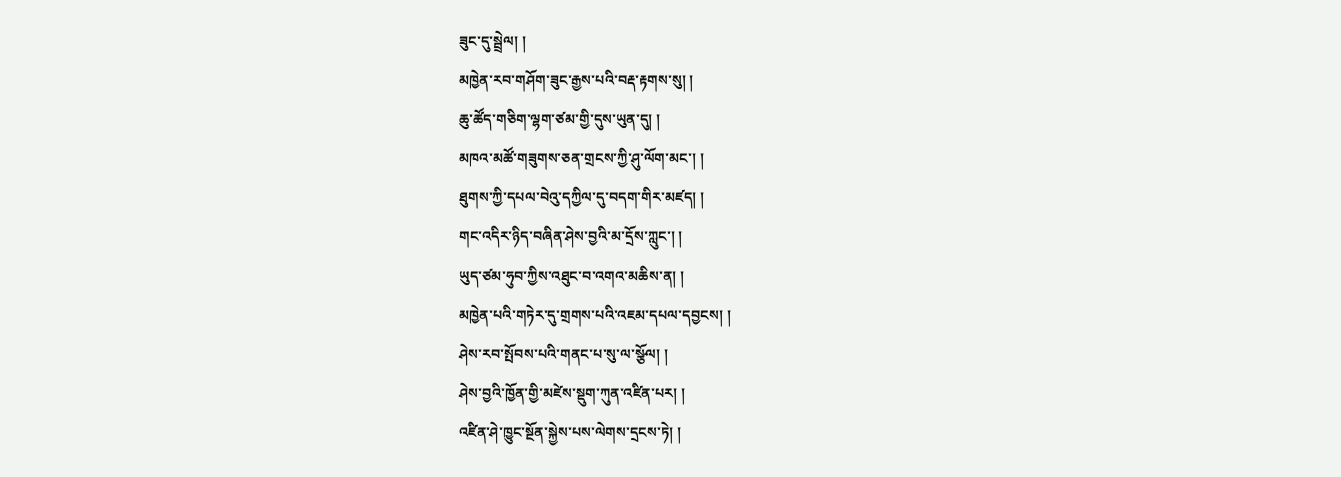ཟུང་དུ་སྦྲེལ། །
མཁྱེན་རབ་གཤོག་ཟུང་རྒྱས་པའི་བརྡ་རྟགས་སུ། །
ཆུ་ཚོད་གཅིག་ལྷག་ཙམ་གྱི་དུས་ཡུན་དུ། །
མཁའ་མཚོ་གཟུགས་ཅན་གྲངས་ཀྱི་ཤུ་ལོག་མང་། །
ཐུགས་ཀྱི་དཔལ་བེའུ་དཀྱིལ་དུ་བདག་གིར་མཛད། །
གང་འདིར་ཉིད་བཞིན་ཤེས་བྱའི་མ་དྲོས་ཀླུང་། །
ཡུད་ཙམ་ཧུབ་ཀྱིས་འཐུང་བ་འགའ་མཆིས་ན། །
མཁྱེན་པའི་གཏེར་དུ་གྲགས་པའི་འཇམ་དཔལ་དབྱངས། །
ཤེས་རབ་སྤོབས་པའི་གནང་པ་སུ་ལ་སྩོལ། །
ཤེས་བྱའི་ཁྱོན་གྱི་མཛེས་སྡུག་ཀུན་འཛིན་པར། །
འཛིན་ཤེ་ཁྱུང་སྔོན་སྐྱེས་པས་ལེགས་དྲངས་ཏེ། །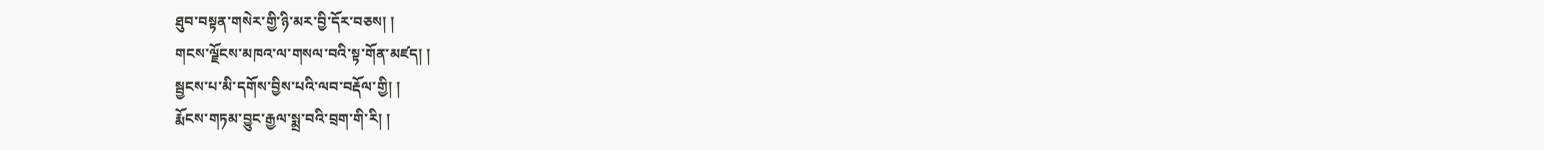ཐུབ་བསྟན་གསེར་གྱི་ཉི་མར་བྱི་དོར་བཅས། །
གངས་ལྗོངས་མཁའ་ལ་གསལ་བའི་སྟ་གོན་མཛད། །
སྦྱངས་པ་མི་དགོས་བྱིས་པའི་ལབ་བརྡོལ་གྱི། །
རྨོངས་གཏམ་བྱུང་རྒྱལ་སྨྲ་བའི་བྲག་གི་རི། །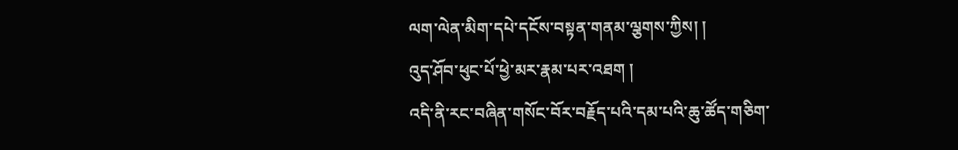ལག་ལེན་མིག་དཔེ་དངོས་བསྟན་གནམ་ལྕགས་ཀྱིས། །
འུད་ཤོབ་ཕུང་པོ་ཕྱེ་མར་རྣམ་པར་འཐག །
འདི་ནི་རང་བཞིན་གསོང་བོར་བརྗོད་པའི་དམ་པའི་ཆུ་ཚོད་གཅིག་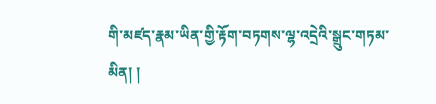གི་མཛད་རྣམ་ཡིན་གྱི་རྟོག་བཏགས་ལྷ་འདྲེའི་སྒྲུང་གཏམ་མིན། །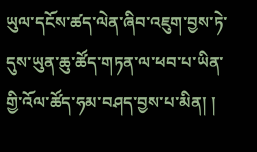ཡུལ་དངོས་ཚད་ལེན་ཞིབ་འཇུག་བྱས་ཏེ་དུས་ཡུན་ཆུ་ཚོད་གཏན་ལ་ཕབ་པ་ཡིན་གྱི་འོལ་ཚོད་ཧམ་བཤད་བྱས་པ་མིན། །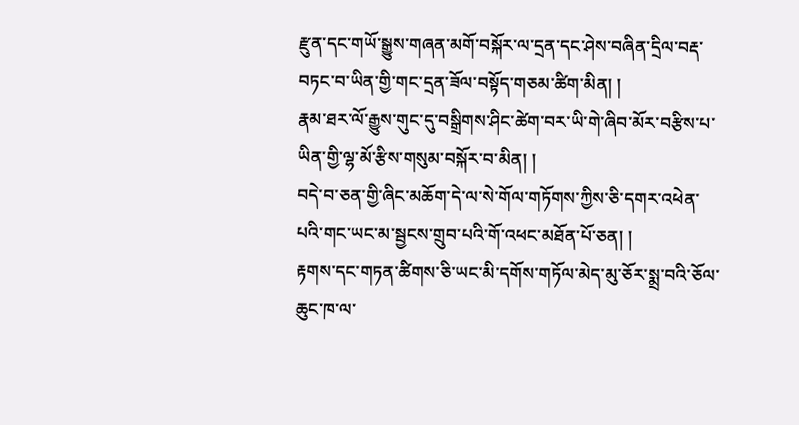རྫུན་དང་གཡོ་སྒྱུས་གཞན་མགོ་བསྐོར་ལ་དྲན་དང་ཤེས་བཞིན་དྲིལ་བརྡ་བཏང་བ་ཡིན་གྱི་གང་དྲན་ཟོལ་བསྟོད་གཅམ་ཚིག་མིན། །
རྣམ་ཐར་ལོ་རྒྱུས་གུང་དུ་བསྒྲིགས་ཤིང་ཚེག་བར་ཡི་གེ་ཞིབ་མོར་བརྩིས་པ་ཡིན་གྱི་ལྷ་མོ་རྩིས་གསུམ་བསྐོར་བ་མིན། །
བདེ་བ་ཅན་གྱི་ཞིང་མཆོག་དེ་ལ་སེ་གོལ་གཏོགས་ཀྱིས་ཅི་དགར་འཕེན་པའི་གང་ཡང་མ་སྦྱངས་གྲུབ་པའི་གོ་འཕང་མཐོན་པོ་ཅན། །
རྟགས་དང་གཏན་ཚིགས་ཅི་ཡང་མི་དགོས་གཏོལ་མེད་མུ་ཅོར་སྨྲ་བའི་ཅོལ་ཆུང་ཁ་ལ་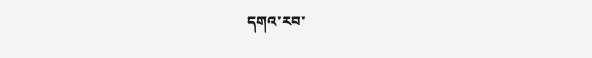དགའ་རབ་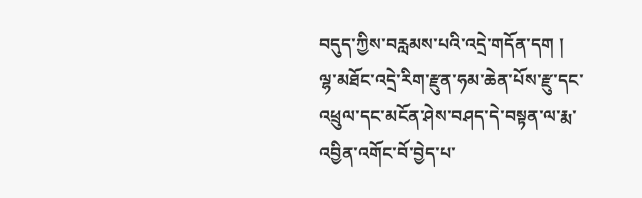བདུད་ཀྱིས་བརླམས་པའི་འདྲེ་གདོན་དག །
ལྷ་མཐོང་འདྲེ་རིག་རྫུན་ཧམ་ཆེན་པོས་རྫུ་དང་འཕྲུལ་དང་མངོན་ཤེས་བཤད་དེ་བསྟན་ལ་རྨ་འབྱིན་འགོང་བོ་བྱེད་པ་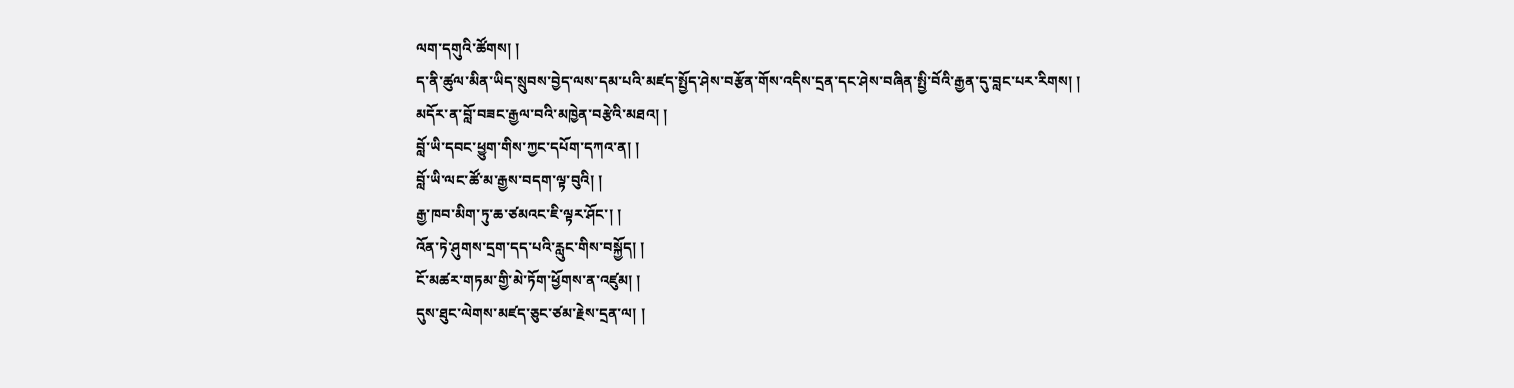ལག་དགུའི་ཚོགས། །
ད་ནི་ཚུལ་མིན་ཡིད་སྲུབས་བྱེད་ལས་དམ་པའི་མཛད་སྤྱོད་ཤེས་བརྩོན་གོས་འདིས་དྲན་དང་ཤེས་བཞིན་སྤྱི་བོའི་རྒྱན་དུ་བླང་པར་རིགས། །
མདོར་ན་བློ་བཟང་རྒྱལ་བའི་མཁྱེན་བརྩེའི་མཐའ། །
བློ་ཡི་དབང་ཕྱུག་གིས་ཀྱང་དཔོག་དཀའ་ན། །
བློ་ཡི་ལང་ཚོ་མ་རྒྱས་བདག་ལྟ་བུའི། །
རྒྱ་ཁབ་མིག་ཏུ་ཆ་ཙམའང་ཇི་ལྟར་ཤོང་། །
འོན་ཏེ་ཤུགས་དྲག་དད་པའི་རླུང་གིས་བསྐྱོད། །
ངོ་མཚར་གཏམ་གྱི་མེ་ཏོག་ཕྱོགས་ན་འཛུམ། །
དུས་ཐུང་ལེགས་མཛད་ཅུང་ཙམ་རྗེས་དྲན་ལ། །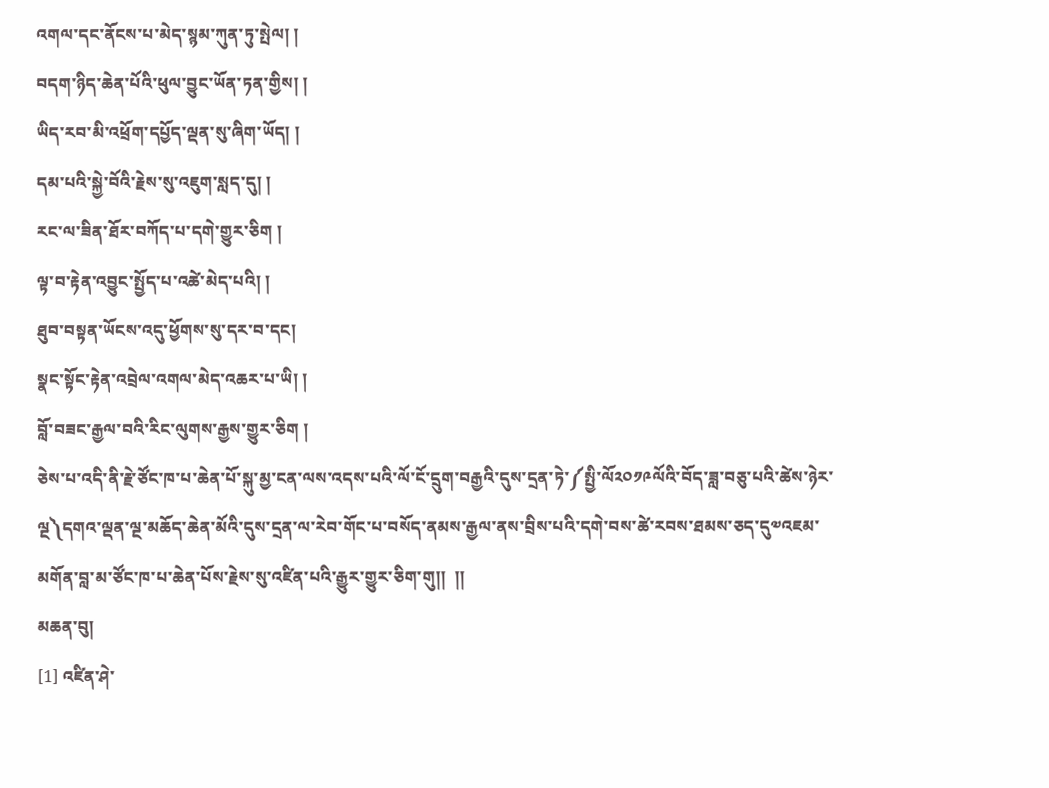འགལ་དང་ནོངས་པ་མེད་སྙམ་ཀུན་ཏུ་སྤེལ། །
བདག་ཉིད་ཆེན་པོའི་ཕུལ་བྱུང་ཡོན་ཏན་གྱིས། །
ཡིད་རབ་མི་འཕྲོག་དཔྱོད་ལྡན་སུ་ཞིག་ཡོད། །
དམ་པའི་སྐྱེ་བོའི་རྗེས་སུ་འཇུག་སླད་དུ། །
རང་ལ་ཟིན་ཐོར་བཀོད་པ་དགེ་གྱུར་ཅིག །
ལྟ་བ་རྟེན་འབྱུང་སྤྱོད་པ་འཚེ་མེད་པའི། །
ཐུབ་བསྟན་ཡོངས་འདུ་ཕྱོགས་སུ་དར་བ་དང།
སྣང་སྟོང་རྟེན་འབྲེལ་འགལ་མེད་འཆར་པ་ཡི། །
བློ་བཟང་རྒྱལ་བའི་རིང་ལུགས་རྒྱས་གྱུར་ཅིག །
ཅེས་པ་འདི་ནི་རྗེ་ཙོང་ཁ་པ་ཆེན་པོ་སྐུ་མྱ་ངན་ལས་འདས་པའི་ལོ་ངོ་དྲུག་བརྒྱའི་དུས་དྲན་ཏེ་༼སྤྱི་ལོ༢༠༡༩ལོའི་བོད་ཟླ་བཅུ་པའི་ཚེས་ཉེར་ལྔ༽དགའ་ལྡན་ལྔ་མཆོད་ཆེན་མོའི་དུས་དྲན་ལ་རེབ་གོང་པ་བསོད་ནམས་རྒྱལ་ནས་བྲིས་པའི་དགེ་བས་ཚེ་རབས་ཐམས་ཅད་དུ༧འཇམ་མགོན་བླ་མ་ཙོང་ཁ་པ་ཆེན་པོས་རྗེས་སུ་འཛིན་པའི་རྒྱུར་གྱུར་ཅིག་གུ།།  །།
མཆན་བུ།
[1] འཛིན་ཤེ་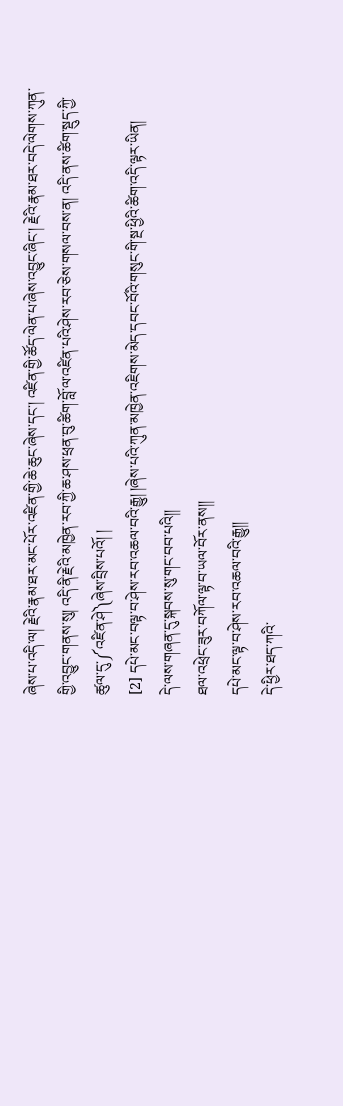ཞེས་པ་འདི་ལ། རྗེའི་རྣམ་ཐར་མང་པོར་འཛིན་གྱི་ཆེ་ཆུང་ཞེས་དང་། འཛིན་གྱི་ཚོད་ལེན་པ་ཞེས་འབྱུང་ཞིང་། རྗེའི་རྣམ་ཐར་བདེ་ལེགས་ཀུན་གྱི་འབྱུང་གནས་སུ། འདི་ནི་རྗེའི་མཁྱེན་རབ་ཀྱི་ཆ་ཤས་ཕྲན་བུ་ཚིག་བློ་ལ་འཛིན་པའི་ཤེས་རབ་ཅེས་གསལ་བས་ན། འདི་ནས་ཚིག་སྡུད་ཀྱི་ཚུལ་དུ་༼འཛིན་ཤེ༽ཞེས་བྲིས་པའོ། །
[2] དཔེ་མང་བལྟ་བ་ཤེས་རབ་འཆལ་བའི་རྒྱུ། །ཞེས་པའི་ཀུན་མཁྱེན་འཇིགས་མེད་དབང་བོའི་གསུང་གི་སྔ་ཕྱིའི་ཚིག་འདི་ལྟར་ཡིན།
དེ་ལས་གཞན་དུ་སྐབས་སུ་གང་བབ་པའི།།
ཐལ་འཕྲེང་ཟུར་བཀོལ་ལྟ་བ་ཡལ་བོར་ནས།།
དཔེ་མང་ལྟ་བ་ཤེས་རབ་འཆལ་བའི་རྒྱུ།།
དེ་ཕྱིར་ཐད་ཀའི་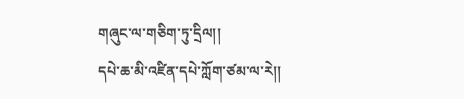གཞུང་ལ་གཅིག་ཏུ་དྲིལ།།
དཔེ་ཆ་མི་འཛིན་དཔེ་ཀློག་ཙམ་ལ་རེ།།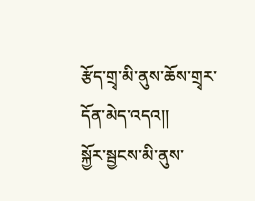རྩོད་གྲྭ་མི་ནུས་ཆོས་གྲྭར་དོན་མེད་འདའ།།
སྐྱོར་སྦྱངས་མི་ནུས་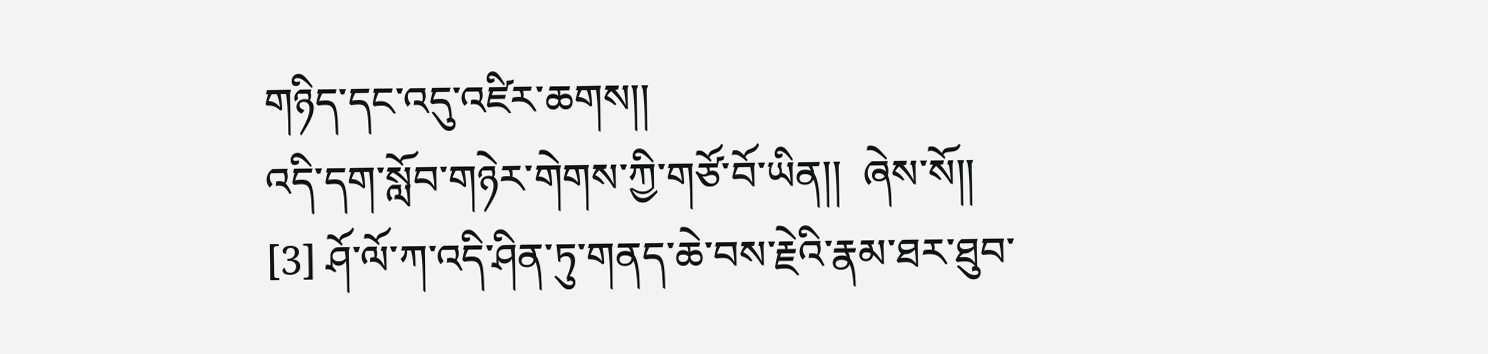གཉིད་དང་འདུ་འཛིར་ཆགས།།
འདི་དག་སློབ་གཉེར་གེགས་ཀྱི་གཙོ་བོ་ཡིན།།  ཞེས་སོ།།
[3] ཤོ་ལོ་ཀ་འདི་ཤིན་ཏུ་གནད་ཆེ་བས་རྗེའི་རྣམ་ཐར་ཐུབ་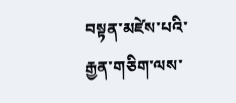བསྟན་མཛེས་པའི་རྒྱན་གཅིག་ལས་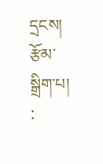དྲངས།
རྩོམ་སྒྲིག་པ། :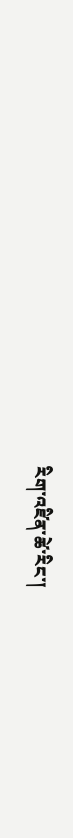རིག་འཛིན་ཚེ་རིང་།